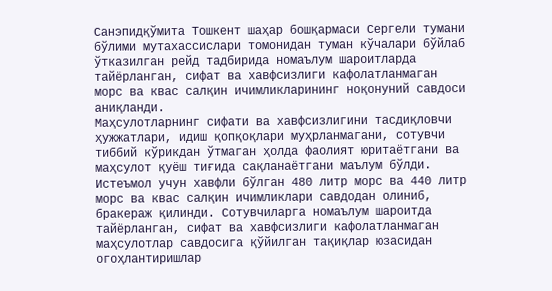Санэпидқўмита Тошкент шаҳар бошқармаси Сергели тумани бўлими мутахассислари томонидан туман кўчалари бўйлаб ўтказилган рейд тадбирида номаълум шароитларда тайёрланган, сифат ва хавфсизлиги кафолатланмаган морс ва квас салқин ичимликларининг ноқонуний савдоси аниқланди.
Маҳсулотларнинг сифати ва хавфсизлигини тасдиқловчи ҳужжатлари, идиш қопқоқлари муҳрланмагани, сотувчи тиббий кўрикдан ўтмаган ҳолда фаолият юритаётгани ва маҳсулот қуёш тиғида сақланаётгани маълум бўлди.
Истеъмол учун хавфли бўлган 480 литр морс ва 440 литр морс ва квас салқин ичимликлари савдодан олиниб, бракераж қилинди. Сотувчиларга номаълум шароитда тайёрланган, сифат ва хавфсизлиги кафолатланмаган маҳсулотлар савдосига қўйилган тақиқлар юзасидан огоҳлантиришлар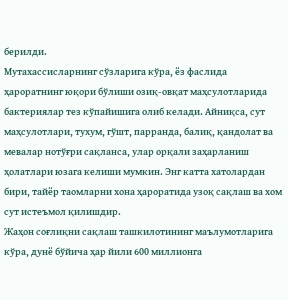берилди.
Мутахассисларнинг сўзларига кўра, ёз фаслида ҳароратнинг юқори бўлиши озиқ-овқат маҳсулотларида бактериялар тез кўпайишига олиб келади. Айниқса, сут маҳсулотлари, тухум, гўшт, парранда, балиқ, қандолат ва мевалар нотўғри сақланса, улар орқали заҳарланиш ҳолатлари юзага келиши мумкин. Энг катта хатолардан бири, тайёр таомларни хона ҳароратида узоқ сақлаш ва хом сут истеъмол қилишдир.
Жаҳон соғлиқни сақлаш ташкилотининг маълумотларига кўра, дунё бўйича ҳар йили 600 миллионга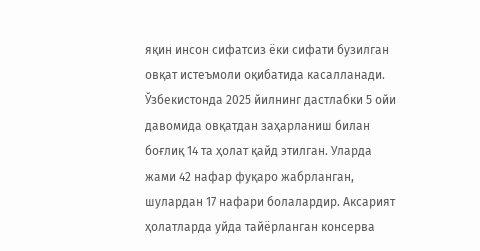яқин инсон сифатсиз ёки сифати бузилган овқат истеъмоли оқибатида касалланади.
Ўзбекистонда 2025 йилнинг дастлабки 5 ойи давомида овқатдан заҳарланиш билан боғлиқ 14 та ҳолат қайд этилган. Уларда жами 42 нафар фуқаро жабрланган, шулардан 17 нафари болалардир. Аксарият ҳолатларда уйда тайёрланган консерва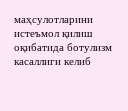маҳсулотларини истеъмол қилиш оқибатида ботулизм касаллиги келиб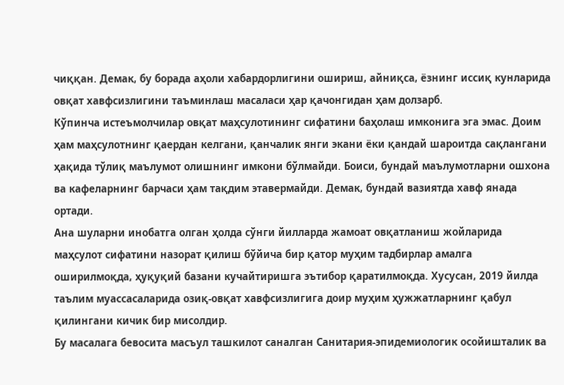чиққан. Демак, бу борада аҳоли хабардорлигини ошириш, айниқса, ёзнинг иссиқ кунларида овқат хавфсизлигини таъминлаш масаласи ҳар қачонгидан ҳам долзарб.
Кўпинча истеъмолчилар овқат маҳсулотининг сифатини баҳолаш имконига эга эмас. Доим ҳам маҳсулотнинг қаердан келгани, қанчалик янги экани ёки қандай шароитда сақлангани ҳақида тўлиқ маълумот олишнинг имкони бўлмайди. Боиси, бундай маълумотларни ошхона ва кафеларнинг барчаси ҳам тақдим этавермайди. Демак, бундай вазиятда хавф янада ортади.
Ана шуларни инобатга олган ҳолда сўнги йилларда жамоат овқатланиш жойларида маҳсулот сифатини назорат қилиш бўйича бир қатор муҳим тадбирлар амалга оширилмоқда, ҳуқуқий базани кучайтиришга эътибор қаратилмоқда. Хусусан, 2019 йилда таълим муассасаларида озиқ-овқат хавфсизлигига доир муҳим ҳужжатларнинг қабул қилингани кичик бир мисолдир.
Бу масалага бевосита масъул ташкилот саналган Санитария-эпидемиологик осойишталик ва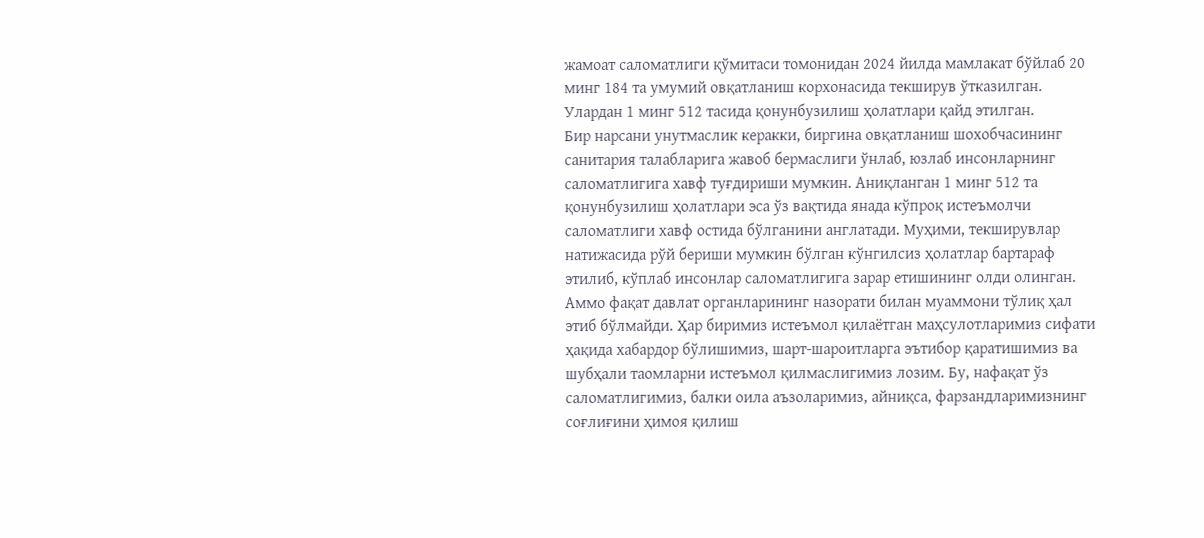жамоат саломатлиги қўмитаси томонидан 2024 йилда мамлакат бўйлаб 20 минг 184 та умумий овқатланиш корхонасида текширув ўтказилган. Улардан 1 минг 512 тасида қонунбузилиш ҳолатлари қайд этилган.
Бир нарсани унутмаслик керакки, биргина овқатланиш шохобчасининг санитария талабларига жавоб бермаслиги ўнлаб, юзлаб инсонларнинг саломатлигига хавф туғдириши мумкин. Аниқланган 1 минг 512 та қонунбузилиш ҳолатлари эса ўз вақтида янада кўпроқ истеъмолчи саломатлиги хавф остида бўлганини англатади. Муҳими, текширувлар натижасида рўй бериши мумкин бўлган кўнгилсиз ҳолатлар бартараф этилиб, кўплаб инсонлар саломатлигига зарар етишининг олди олинган.
Аммо фақат давлат органларининг назорати билан муаммони тўлиқ ҳал этиб бўлмайди. Ҳар биримиз истеъмол қилаётган маҳсулотларимиз сифати ҳақида хабардор бўлишимиз, шарт-шароитларга эътибор қаратишимиз ва шубҳали таомларни истеъмол қилмаслигимиз лозим. Бу, нафақат ўз саломатлигимиз, балки оила аъзоларимиз, айниқса, фарзандларимизнинг соғлиғини ҳимоя қилиш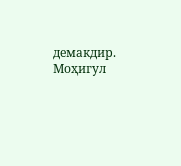демакдир.
Моҳигул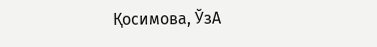Қосимова, ЎзА